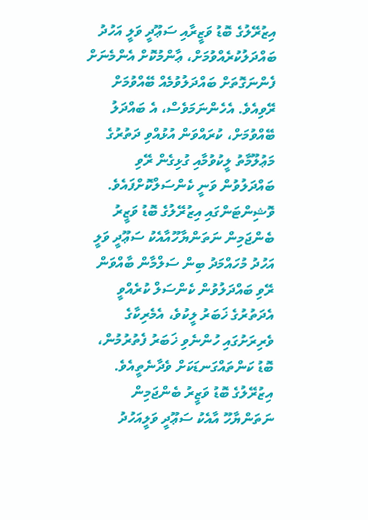އިޒުރޭލުގެ ބޮޑު ވަޒީރާއި ސަޢޫދީ ވަލީ އަހުދު ބައްދަލުކުރެއްވުމަށް، ޢާންމުކޮށް އެންމެނަށް ފެންނަގޮތަށް ބައްދަލުވުމެއް ބޭއްވުމަށް ރޭވިއެވެ. އެހެންނަމަވެސް، އެ ބައްދަލު ބޭއްވުމަށް، ކުރައްވަން އުޅުއްވި ދަތުރުގެ މަޢުލޫމާތު ލީކުވުމާއި ގުޅިގެން ރޭވި ބައްދަލުވުން ވަނީ ކެންސަލްކޮށްފައެވެ.
ވޮޝިންޓަންގައި އިޒުރޭލުގެ ބޮޑު ވަޒީރު ބެންޖަމިން ނަތަންޔާހޫއާއެކު ސަޢޫދީ ވަލީ އަހުދު މުހައްމަދު ބިން ސަލްމާން ބާއްވަން ރޭވި ބައްދަލުވުން ކެންސަލް ކުރެއްވީ އެދަތުރުގެ ޚަބަރު ލީކުވެ، އެމެރިކާގެ ވެރިރަށުގައި ހުންނެވި ޚަބަރު ފެތުރުމުން، ބޮޑު ކަންތައްގަނޑަކަށް ވެދާނެތީއެވެ.
އިޒުރޭލުގެ ބޮޑު ވަޒީރު ބެންޖަމިން ނަތަންޔާހޫ އާއެކު ސަޢޫދީ ވަލީއަހުދު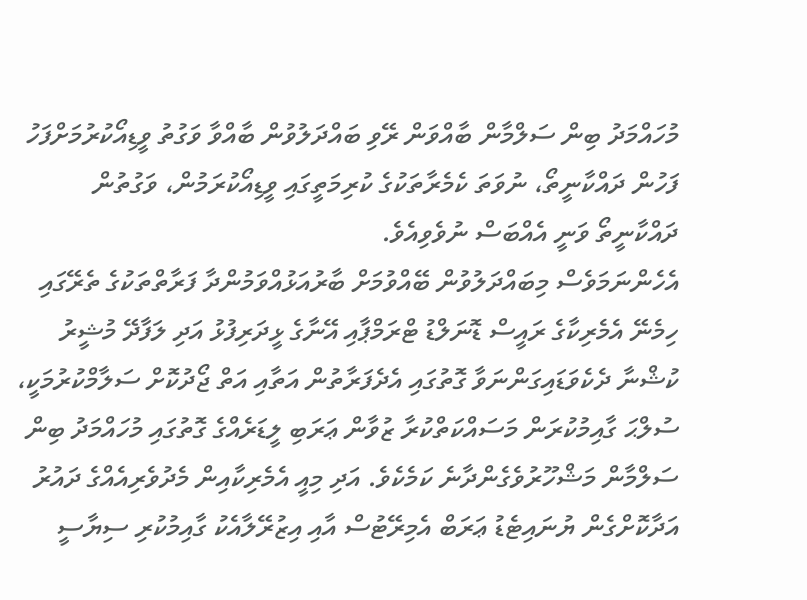މުހައްމަދު ބިން ސަލްމާން ބާއްވަން ރޭވި ބައްދަލުވުން ބާއްވާ ވަގުތު ވީޑިއޯކުރުމަށްފަހު ފަހުން ދައްކާނީތޯ، ނުވަތަ ކެމެރާތަކުގެ ކުރިމަތީގައި ވީޑިއޯކުރަމުން، ވަގުތުން ދައްކާނީތޯ ވަނީ އެއްބަސް ނުވެވިއެވެ.
އެހެންނަމަވެސް މިބައްދަލުވުން ބޭއްވުމަށް ބާރުއަޅުއްވަމުންދާ ފަރާތްތަކުގެ ތެރޭގައި ހިމެނޭ އެމެރިކާގެ ރައީސް ޑޮނަލްޑު ޓްރަމްޕާއި އޭނާގެ ޅީދަރިފުޅު އަދި ލަފާދޭ މުޝީރު ކުޝްނާ ދެކެވަޑައިގަންނަވާ ގޮތުގައި އެދެފަރާތުން އަތާއި އަތް ޖޯދުކޮށް ސަލާމްކުރުމަކީ، ސުލްޙަ ގާއިމުކުރަން މަސައްކަތްކުރާ ޒުވާން ޢަރަބި ލީޑަރެއްގެ ގޮތުގައި މުހައްމަދު ބިން ސަލްމާން މަޝްހޫރުވެގެންދާނެ ކަމެކެވެ. އަދި މިއީ އެމެރިކާއިން މެދުވެރިއެއްގެ ދައުރު އަދާކޮށްގެން ޔުނައިޓެޑު ޢަރަބް އެމިރޭޓުސް އާއި އިޒުރޭލާއެކު ގާއިމުކުރި ސިޔާސީ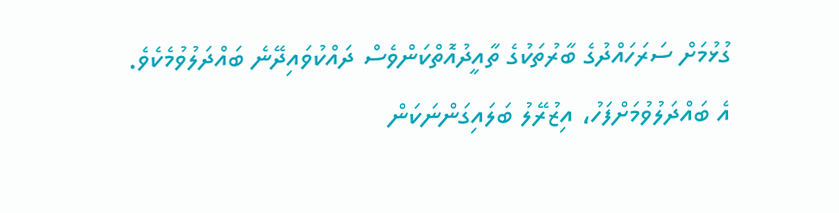ގުޅުމަށް ސަރަހައްދުގެ ބާރުތަކުގެ ތާއީދުއޮތްކަންވެސް ދައްކުވައިދޭނެ ބައްދަލުވުމެކެވެ.
އެ ބައްދަލުވުމަށްފަހު، އިޒުރޭލު ބަލައިގަންނަކަން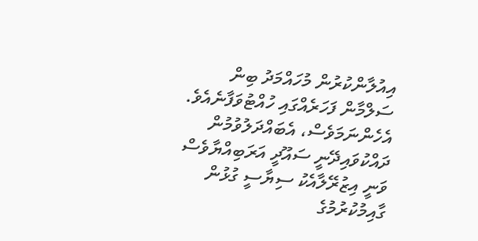އިއުލާންކުރުން މުހައްމަދު ބިން ސަލްމާން ފަހަރެއްގައި ހުއްޓުވަފާނެއެވެ. އެހެންނަމަވެސް، އެބައްދަލުވުމުން ދައްކުވައިދޭނީ ސައޫދީ އަރަބިއްޔާވެސް ވަނީ އިޒުރޭލާއެކު ސިޔާސީ ގުޅުން ގާއިމުކުރުމުގެ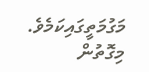މަގުމަތީގައިކަމެވެ. މިގޮތުން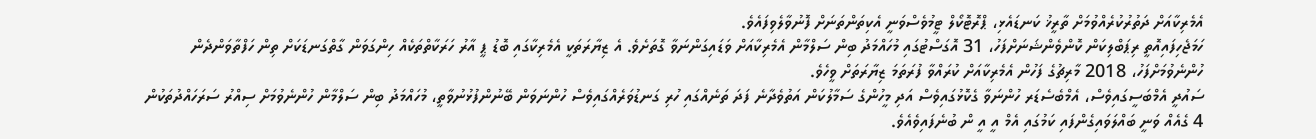އެމެރިކާއަށް ދަތުރުކުރެއްވުމަށް ތާރީޚު ކަނޑައެޅި، ޕްރޮޓޮކޯލް ޓީމުވެސްވަނީ އެކިތަންތަނަށް ފޮނުވާލެވިފައެވެ.
ހަމަޖެހިފައިއޮތީ ރިޕަބްލިކަން ކޮންވެންޝަނަށްފަހު، 31 އޮގަސްޓުގައި މުހައްމަދު ބިން ސަލްމާން އެމެރިކާއަށް ވަޑައިގަންނަވާ ގޮތަށެވެ. އެ ޒިޔާރަތަކީ އެމެރިކާގައި ބޮޑު ޕީ އާރު ހަރަކާތްތަކެއް ހިންގަވަން ގާތްގަނޑަކަށް ތިން ހަފްތާވަންދެން ހުންނެވުމަށްފަހު، 2018 މާރިޗުގެ ފަހުން އެމެރިކާއަށް ކުރައްވާ ފުރަތަމަ ޒިޔާރަތަށް ވީހެވެ.
ސައުދީ އެމްބަސީގައިވެސް، އެމްބެސެޑަރ ހުންނަވާ ގެކޮޅުގައިވެސް އަދި މީހުންގެ ސަމާލުކަން އަތުވެދާނެ ފަދަ ތަނެއްގައި ހުރި ގަނޑުވަރެއްގައިވެސް ހުންނަވަން ބޭނުންފުޅުނުވާތީ، މުހައްމަދު ބިން ސަލްމާން ހުންނެވުމަށް ސިއްރު ސަރަހައްދުތަކުން 4 ގެއެއް ވަނީ ބައްލަވައިގެންފައި ކަމުގައި އެމް އީ އީ ން ބުނެފައިވެއެވެ.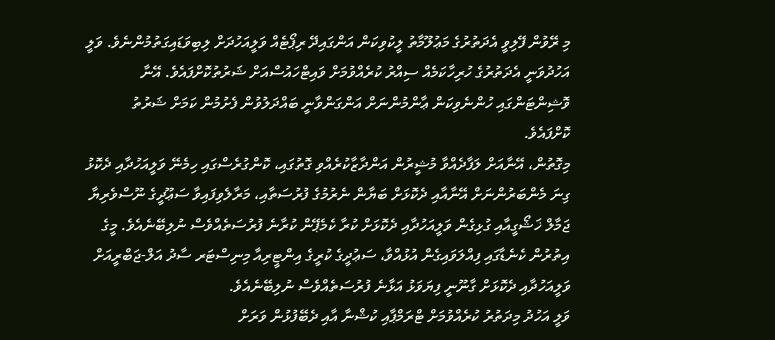މި ރޭވުން ފޭލިވީ އެދަތުރުގެ މަޢުލޫމާތު ލީކުވިކަން އަންގައިދޭ ރިޕޯޓެއް ވަލީއަހުދަށް ލިބިވަޑައިގަތުމުންނެވެ. ވަލީ އަހުދުވަނީ އެދަތުރުގެ ހުރިހާކަމެއް ސިއްރު ކުރެއްވުމަށް ވައިޓްހައުސްއަށް ޝަރުތުކޮށްފައެވެ. އޭނާ ވޮޝިންޓަންގައި ހުންނެވިކަން ޢާންމުންނަށް އަންގަންވާނީ ބައްދަލުވުން ފެށުމުން ކަމަށް ޝަރުތު ކޮށްފައެވެ.
މިގޮތުން، އޭނާއަށް ލަފާދެއްވާ މުޝީރުން އަންދާޒާކުރެއްވި ގޮތުގައި، ކޮންގުރެސްގައި ހިމެނޭ ވަލީއަހުދާއި ދެކޮޅު ގިނަ މެންބަރުންނަށް އޭނާއާއި ދެކޮޅަށް ބަޔާން ނެރުމުގެ ފުރުސަތާއި، މަރާލެވިފައިވާ ސަޢޫދީގެ ނޫސްވެރިޔާ ޖަމާލް ޚަޝޯގީއާއި ގުޅިގެން ވަލީއަހުދާއި ދެކޮޅަށް ކުރާ ކެމެޕޭން ކުރާނެ ފުރުސަތެއްވެސް ނުލިބޭނެއެވެ. މީގެ އިތުރުން ކެނެޑާގައި ފިއްލަވައިގެން އުޅުއްވާ، ސަޢުދީގެ ކުރީގެ އިންޓީރިއާ މިނިސްޓަރ ސާދު އަލް-ޖަބްރީއަށް ވަލީއަހުދާއި ދެކޮޅަށް ގާނޫނީ ފިޔަވަޅު އަޅާނެ ފުރުސަތެއްވެސް ނުލިބޭނެއެވެ.
ވަލީ އަހުދު މިދަތުރު ކުރެއްވުމަށް ޓްރަމްޕާއި ކުޝްނާ އާއި ދެބޭފުޅުން ވަރަށް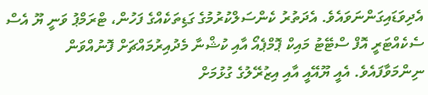އެދިވަޑައިގަންނަވައެވެ. އެދަތުރު ކެންސަލްކުރުމުގެ ގަޑިތަކެއްގެ ފަހުން، ޓްރަމްޕު ވަނީ ޔޫ އެސް ސެކެއްޓަރީ އޮފް ސްޓޭޓު މައިކް ޕޮމްޕެއޯ އާއި ކުޝްނާ މެދުއިރުމައްޗަށް ފޮނުއްވަން ނިންމަވާފައެވެ. އެއީ ޔޫއޭއީ އާއި އިޒުރޭލުގެ ގުޅުމަށް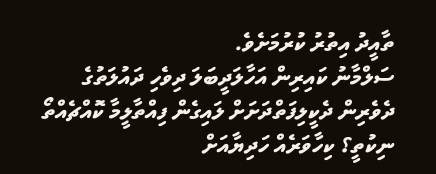ތާއީދު އިތުރު ކުރުމަށެވެ.
ސަލްމާނު ކައިރިން އަހާލަދީބަލަ ދިވެހި ދައުލަތުގެ ދެވެރިން ދެކީލިފަތްދަށަށް ލައިގެން ފިއްތާލީމާ ކޮއްޗެއްތޯ ނިކުތީ؟ ކިހާވަރެއް ހަދިޔާއަށް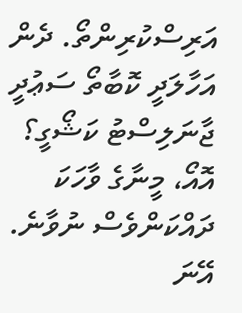އަރިސްކުރިންތޯ. ދެން އަހާލަދީ ކޮބާތޯ ސަޢުދީ ޖާނަލިސްޓު ކަޝޯގީ؟ އޮއޯ، މީނާގެ ވާހަކަ ދައްކަންވެސް ނުވާނެ. އޭނަ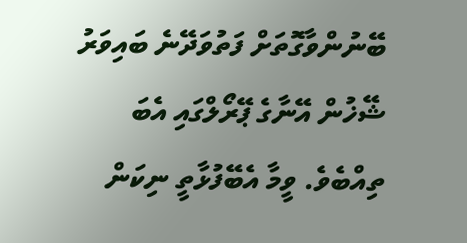ބޭނުންވާގޮތަށް ފަތުވަދޭނެ ބައިވަރު ޝޭޚުން އޭނާގެ ޕޭރޯލްގައި އެބަ ތިއްބެވެ. ވީމާ އެބޭފުޅާތީ ނިކަން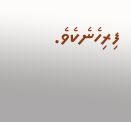ފިރިހެނެކެވެ.